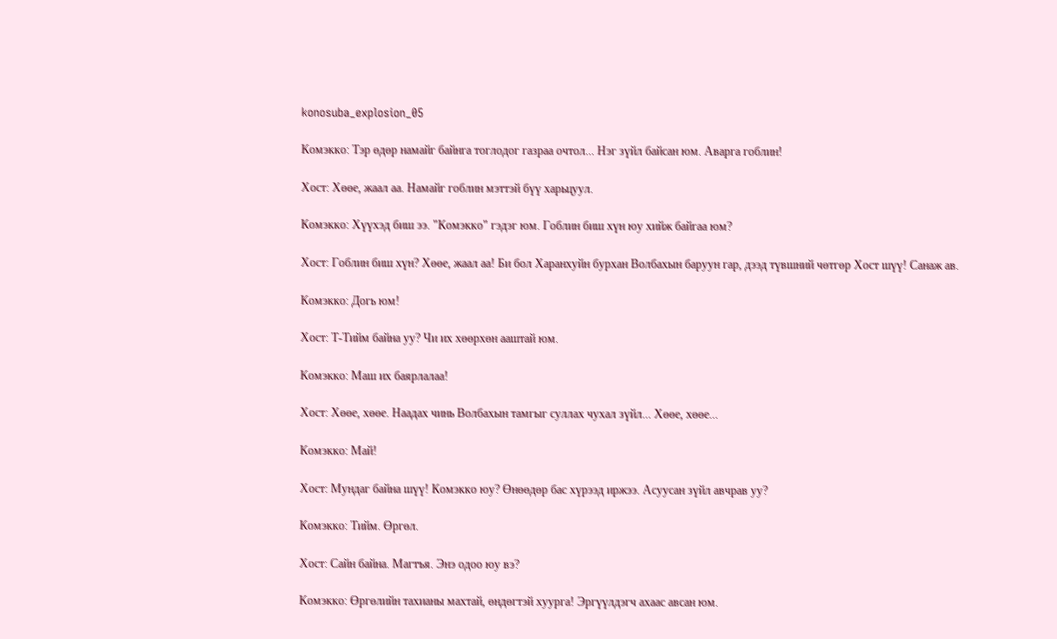konosuba_explosion_05

Комэкко: Тэр өдөр намайг байнга тоглодог газраа очтол... Нэг зүйл байсан юм. Аварга гоблин!

Хост: Хөөе, жаал аа. Намайг гоблин мэттэй бүү харьцуул.

Комэкко: Хүүхэд биш ээ. "Комэкко" гэдэг юм. Гоблин биш хүн юу хийж байгаа юм?

Хост: Гоблин биш хүн? Хөөе, жаал аа! Би бол Харанхуйн бурхан Волбахын баруун гар, дээд түвшний чөтгөр Хост шүү! Санаж ав.

Комэкко: Догь юм!

Хост: Т-Тийм байна уу? Чи их хөөрхөн ааштай юм.

Комэкко: Маш их баярлалаа!

Хост: Хөөе, хөөе. Наадах чинь Волбахын тамгыг суллах чухал зүйл... Хөөе, хөөе...

Комэкко: Май!

Хост: Мундаг байна шүү! Комэкко юу? Өнөөдөр бас хүрээд иржээ. Асуусан зүйл авчрав уу?

Комэкко: Тийм. Өргөл.

Хост: Сайн байна. Магтъя. Энэ одоо юу вэ?

Комэкко: Өргөлийн тахианы махтай, өндөгтэй хуурга! Эргүүлдэгч ахаас авсан юм.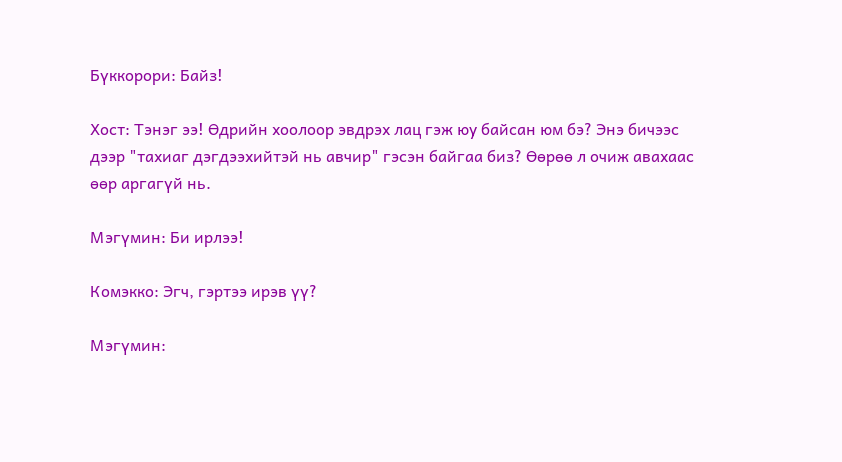Бүккорори: Байз!

Хост: Тэнэг ээ! Өдрийн хоолоор эвдрэх лац гэж юу байсан юм бэ? Энэ бичээс дээр "тахиаг дэгдээхийтэй нь авчир" гэсэн байгаа биз? Өөрөө л очиж авахаас өөр аргагүй нь.

Мэгүмин: Би ирлээ!

Комэкко: Эгч, гэртээ ирэв үү?

Мэгүмин: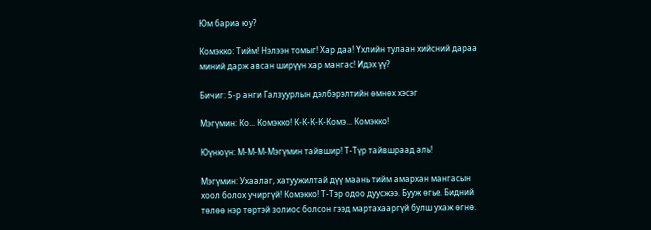Юм бариа юу?

Комэкко: Тийм! Нэлээн томыг! Хар даа! Үхлийн тулаан хийсний дараа миний дарж авсан ширүүн хар мангас! Идэх үү?

Бичиг: 5-р анги Галзуурлын дэлбэрэлтийн өмнөх хэсэг

Мэгүмин: Ко... Комэкко! К-К-К-К-Комэ... Комэкко!

Юүнюүн: М-М-М-Мэгүмин тайвшир! Т-Түр тайвшраад аль!

Мэгүмин: Ухаалаг, хатуужилтай дүү маань тийм амархан мангасын хоол болох учиргүй! Комэкко! Т-Тэр одоо дуусжээ. Бууж өгье. Бидний төлөө нэр төртэй золиос болсон гээд мартахааргүй булш ухаж өгнө.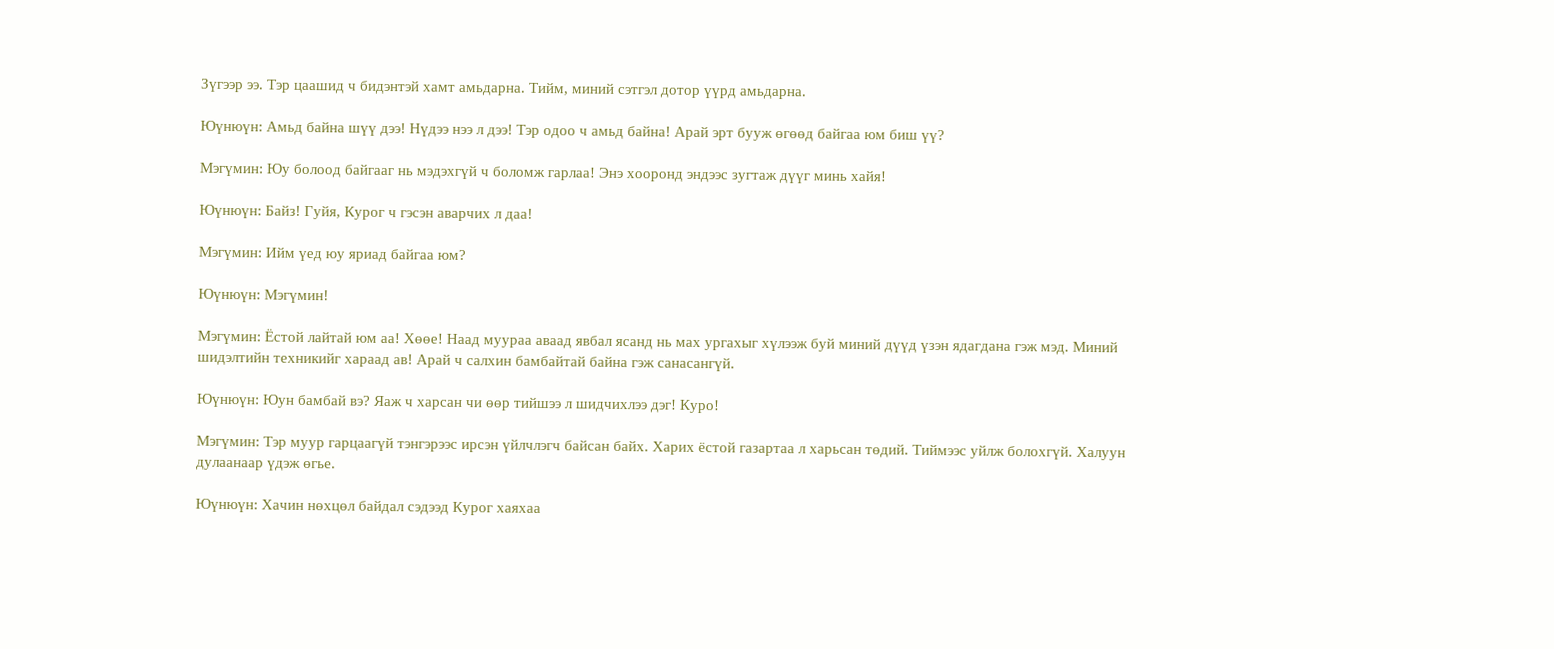Зүгээр ээ. Тэр цаашид ч бидэнтэй хамт амьдарна. Тийм, миний сэтгэл дотор үүрд амьдарна.

Юүнюүн: Амьд байна шүү дээ! Нүдээ нээ л дээ! Тэр одоо ч амьд байна! Арай эрт бууж өгөөд байгаа юм биш үү?

Мэгүмин: Юу болоод байгааг нь мэдэхгүй ч боломж гарлаа! Энэ хооронд эндээс зугтаж дүүг минь хайя!

Юүнюүн: Байз! Гуйя, Курог ч гэсэн аварчих л даа!

Мэгүмин: Ийм үед юу яриад байгаа юм?

Юүнюүн: Мэгүмин!

Мэгүмин: Ёстой лайтай юм аа! Хөөе! Наад муураа аваад явбал ясанд нь мах ургахыг хүлээж буй миний дүүд үзэн ядагдана гэж мэд. Миний шидэлтийн техникийг хараад ав! Арай ч салхин бамбайтай байна гэж санасангүй.

Юүнюүн: Юун бамбай вэ? Яаж ч харсан чи өөр тийшээ л шидчихлээ дэг! Куро!

Мэгүмин: Тэр муур гарцаагүй тэнгэрээс ирсэн үйлчлэгч байсан байх. Харих ёстой газартаа л харьсан төдий. Тиймээс уйлж болохгүй. Халуун дулаанаар үдэж өгье.

Юүнюүн: Хачин нөхцөл байдал сэдээд Курог хаяхаа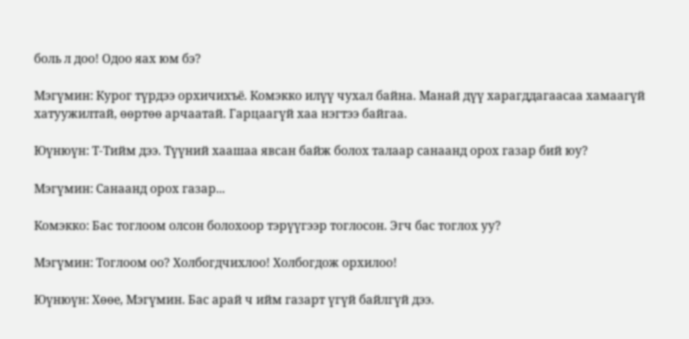боль л доо! Одоо яах юм бэ?

Мэгүмин: Курог түрдээ орхичихъё. Комэкко илүү чухал байна. Манай дүү харагддагаасаа хамаагүй хатуужилтай, өөртөө арчаатай. Гарцаагүй хаа нэгтээ байгаа.

Юүнюүн: Т-Тийм дээ. Түүний хаашаа явсан байж болох талаар санаанд орох газар бий юу?

Мэгүмин: Санаанд орох газар...

Комэкко: Бас тоглоом олсон болохоор тэрүүгээр тоглосон. Эгч бас тоглох уу?

Мэгүмин: Тоглоом оо? Холбогдчихлоо! Холбогдож орхилоо!

Юүнюүн: Хөөе, Мэгүмин. Бас арай ч ийм газарт үгүй байлгүй дээ.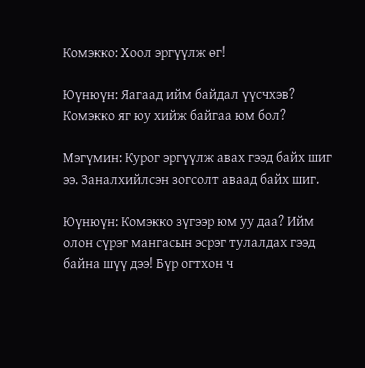Комэкко: Хоол эргүүлж өг!

Юүнюүн: Яагаад ийм байдал үүсчхэв? Комэкко яг юу хийж байгаа юм бол?

Мэгүмин: Курог эргүүлж авах гээд байх шиг ээ. Заналхийлсэн зогсолт аваад байх шиг.

Юүнюүн: Комэкко зүгээр юм уу даа? Ийм олон сүрэг мангасын эсрэг тулалдах гээд байна шүү дээ! Бүр огтхон ч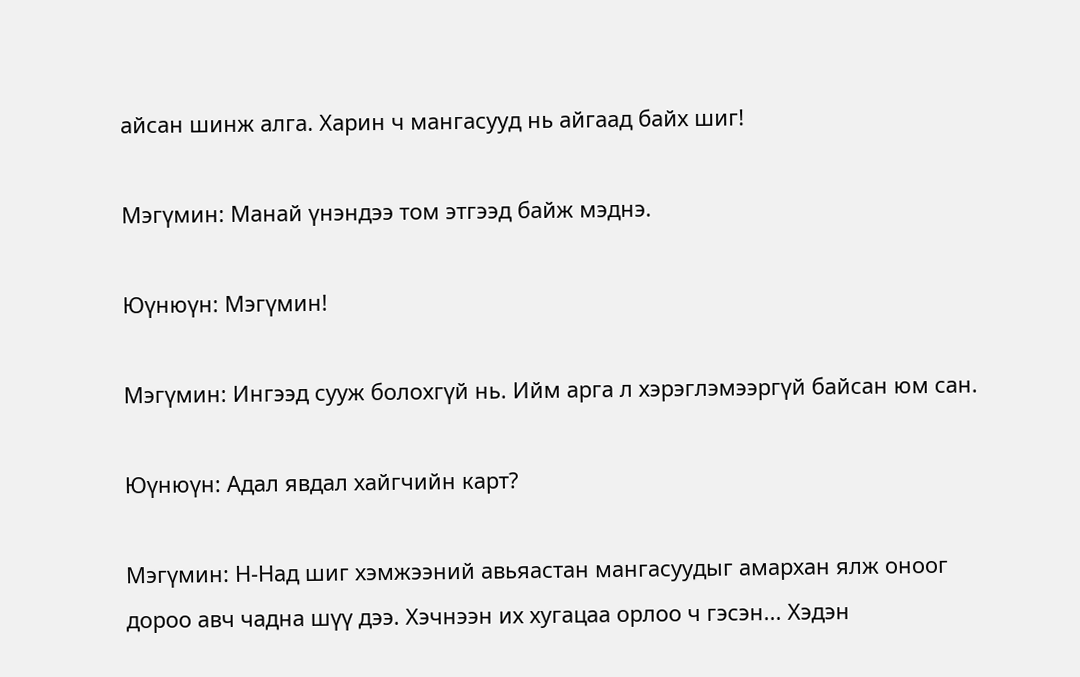айсан шинж алга. Харин ч мангасууд нь айгаад байх шиг!

Мэгүмин: Манай үнэндээ том этгээд байж мэднэ.

Юүнюүн: Мэгүмин!

Мэгүмин: Ингээд сууж болохгүй нь. Ийм арга л хэрэглэмээргүй байсан юм сан.

Юүнюүн: Адал явдал хайгчийн карт?

Мэгүмин: Н-Над шиг хэмжээний авьяастан мангасуудыг амархан ялж оноог дороо авч чадна шүү дээ. Хэчнээн их хугацаа орлоо ч гэсэн... Хэдэн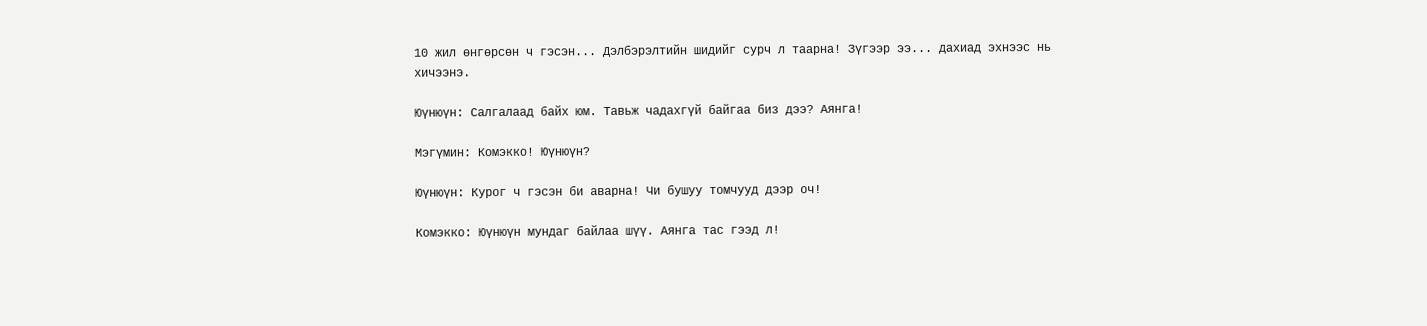10 жил өнгөрсөн ч гэсэн... Дэлбэрэлтийн шидийг сурч л таарна! Зүгээр ээ... дахиад эхнээс нь хичээнэ.

Юүнюүн: Салгалаад байх юм. Тавьж чадахгүй байгаа биз дээ? Аянга!

Мэгүмин: Комэкко! Юүнюүн?

Юүнюүн: Курог ч гэсэн би аварна! Чи бушуу томчууд дээр оч!

Комэкко: Юүнюүн мундаг байлаа шүү. Аянга тас гээд л!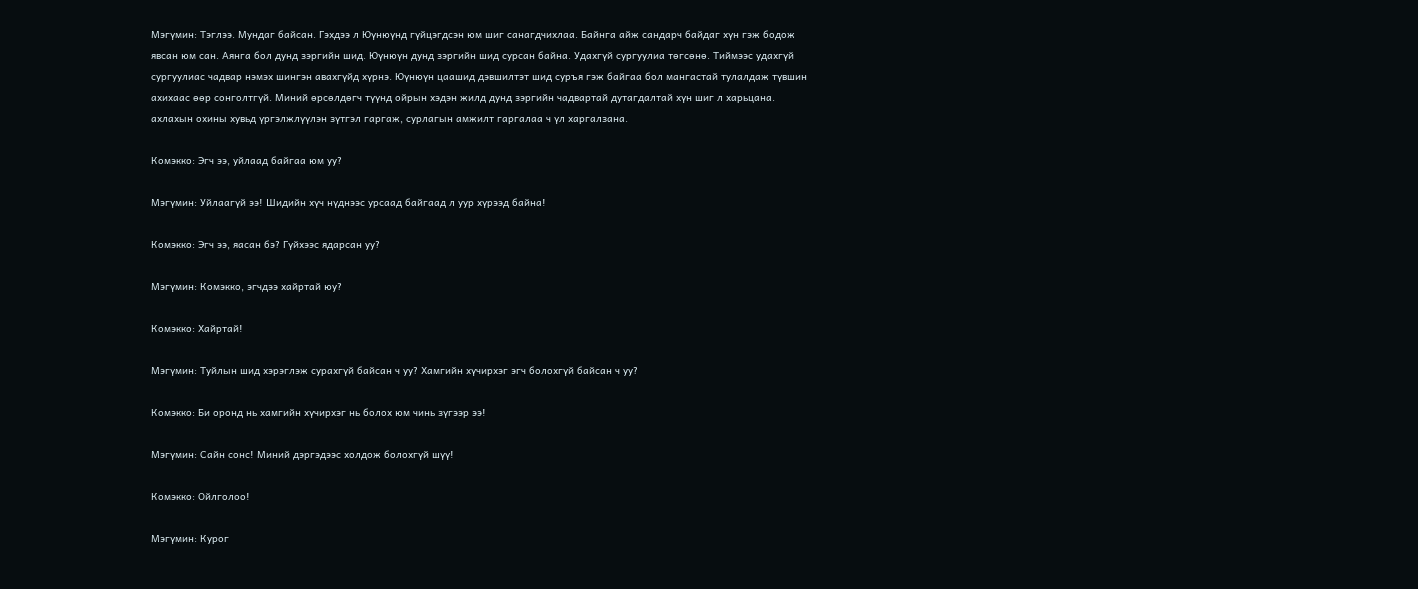Мэгүмин: Тэглээ. Мундаг байсан. Гэхдээ л Юүнюүнд гүйцэгдсэн юм шиг санагдчихлаа. Байнга айж сандарч байдаг хүн гэж бодож явсан юм сан. Аянга бол дунд зэргийн шид. Юүнюүн дунд зэргийн шид сурсан байна. Удахгүй сургуулиа төгсөнө. Тиймээс удахгүй сургуулиас чадвар нэмэх шингэн авахгүйд хүрнэ. Юүнюүн цаашид дэвшилтэт шид суръя гэж байгаа бол мангастай тулалдаж түвшин ахихаас өөр сонголтгүй. Миний өрсөлдөгч түүнд ойрын хэдэн жилд дунд зэргийн чадвартай дутагдалтай хүн шиг л харьцана. ахлахын охины хувьд үргэлжлүүлэн зүтгэл гаргаж, сурлагын амжилт гаргалаа ч үл харгалзана.

Комэкко: Эгч ээ, уйлаад байгаа юм уу?

Мэгүмин: Уйлаагүй ээ! Шидийн хүч нүднээс урсаад байгаад л уур хүрээд байна!

Комэкко: Эгч ээ, яасан бэ? Гүйхээс ядарсан уу?

Мэгүмин: Комэкко, эгчдээ хайртай юу?

Комэкко: Хайртай!

Мэгүмин: Туйлын шид хэрэглэж сурахгүй байсан ч уу? Хамгийн хүчирхэг эгч болохгүй байсан ч уу?

Комэкко: Би оронд нь хамгийн хүчирхэг нь болох юм чинь зүгээр ээ!

Мэгүмин: Сайн сонс! Миний дэргэдээс холдож болохгүй шүү!

Комэкко: Ойлголоо!

Мэгүмин: Курог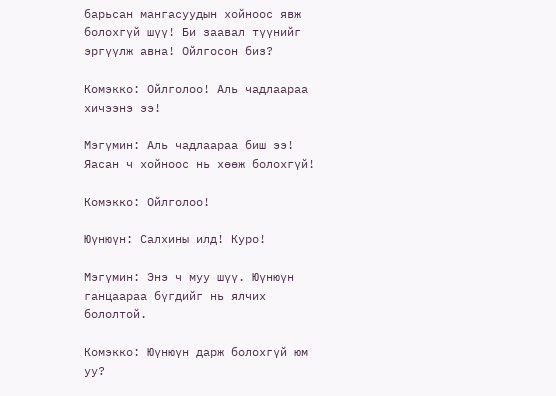барьсан мангасуудын хойноос явж болохгүй шүү! Би заавал түүнийг эргүүлж авна! Ойлгосон биз?

Комэкко: Ойлголоо! Аль чадлаараа хичээнэ ээ!

Мэгүмин: Аль чадлаараа биш ээ! Яасан ч хойноос нь хөөж болохгүй!

Комэкко: Ойлголоо!

Юүнюүн: Салхины илд! Куро!

Мэгүмин: Энэ ч муу шүү. Юүнюүн ганцаараа бүгдийг нь ялчих бололтой.

Комэкко: Юүнюүн дарж болохгүй юм уу?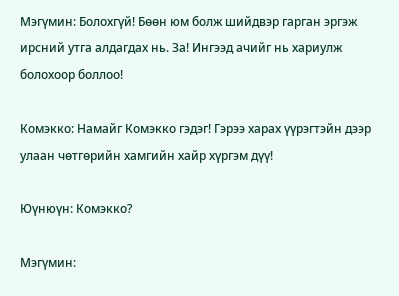Мэгүмин: Болохгүй! Бөөн юм болж шийдвэр гарган эргэж ирсний утга алдагдах нь. За! Ингээд ачийг нь хариулж болохоор боллоо!

Комэкко: Намайг Комэкко гэдэг! Гэрээ харах үүрэгтэйн дээр улаан чөтгөрийн хамгийн хайр хүргэм дүү!

Юүнюүн: Комэкко?

Мэгүмин: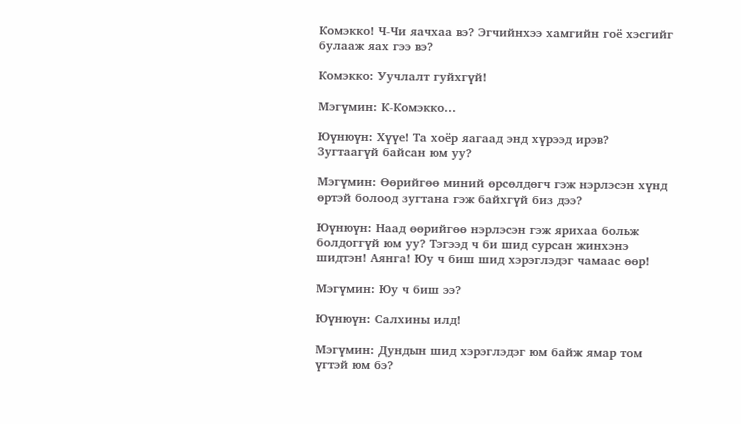Комэкко! Ч-Чи яачхаа вэ? Эгчийнхээ хамгийн гоё хэсгийг булааж яах гээ вэ?

Комэкко: Уучлалт гуйхгүй!

Мэгүмин: К-Комэкко...

Юүнюүн: Хүүе! Та хоёр яагаад энд хүрээд ирэв? Зугтаагүй байсан юм уу?

Мэгүмин: Өөрийгөө миний өрсөлдөгч гэж нэрлэсэн хүнд өртэй болоод зугтана гэж байхгүй биз дээ?

Юүнюүн: Наад өөрийгөө нэрлэсэн гэж ярихаа больж болдоггүй юм уу? Тэгээд ч би шид сурсан жинхэнэ шидтэн! Аянга! Юу ч биш шид хэрэглэдэг чамаас өөр!

Мэгүмин: Юу ч биш ээ?

Юүнюүн: Салхины илд!

Мэгүмин: Дундын шид хэрэглэдэг юм байж ямар том үгтэй юм бэ?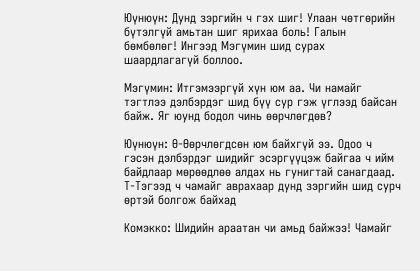Юүнюүн: Дунд зэргийн ч гэх шиг! Улаан чөтгөрийн бүтэлгүй амьтан шиг ярихаа боль! Галын бөмбөлөг! Ингээд Мэгүмин шид сурах шаардлагагүй боллоо.

Мэгүмин: Итгэмээргүй хүн юм аа. Чи намайг тэгтлээ дэлбэрдэг шид бүү сур гэж үглээд байсан байж. Яг юунд бодол чинь өөрчлөгдөв?

Юүнюүн: Ө-Өөрчлөгдсөн юм байхгүй ээ. Одоо ч гэсэн дэлбэрдэг шидийг эсэргүүцэж байгаа ч ийм байдлаар мөрөөдлөө алдах нь гунигтай санагдаад. Т-Тэгээд ч чамайг аврахаар дунд зэргийн шид сурч өртэй болгож байхад

Комэкко: Шидийн араатан чи амьд байжээ! Чамайг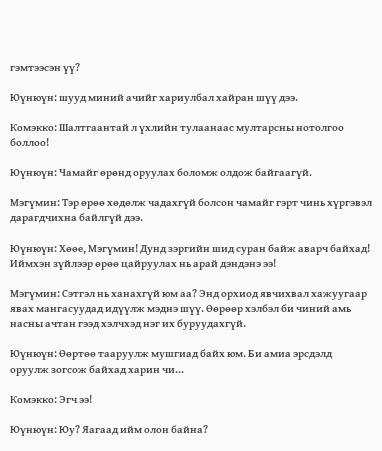гэмтээсэн үү?

Юүнюүн: шууд миний ачийг хариулбал хайран шүү дээ.

Комэкко: Шалтгаантай л үхлийн тулаанаас мултарсны нотолгоо боллоо!

Юүнюүн: Чамайг өрөнд оруулах боломж олдож байгаагүй.

Мэгүмин: Тэр өрөө хөдөлж чадахгүй болсон чамайг гэрт чинь хүргэвэл дарагдчихна байлгүй дээ.

Юүнюүн: Хөөе, Мэгүмин! Дунд зэргийн шид суран байж аварч байхад! Иймхэн зүйлээр өрөө цайруулах нь арай дэндэнэ ээ!

Мэгүмин: Сэтгэл нь ханахгүй юм аа? Энд орхиод явчихвал хажуугаар явах мангасуудад идүүлж мэднэ шүү. Өөрөөр хэлбэл би чиний амь насны ачтан гээд хэлчхэд нэг их буруудахгүй.

Юүнюүн: Өөртөө тааруулж мушгиад байх юм. Би амиа эрсдэлд оруулж зогсож байхад харин чи...

Комэкко: Эгч ээ!

Юүнюүн: Юу? Яагаад ийм олон байна?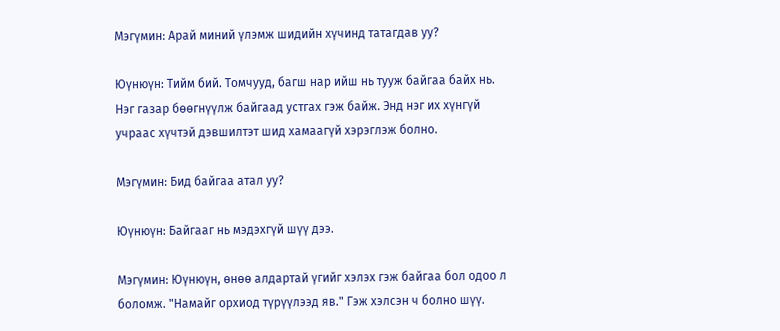Мэгүмин: Арай миний үлэмж шидийн хүчинд татагдав уу?

Юүнюүн: Тийм бий. Томчууд, багш нар ийш нь тууж байгаа байх нь. Нэг газар бөөгнүүлж байгаад устгах гэж байж. Энд нэг их хүнгүй учраас хүчтэй дэвшилтэт шид хамаагүй хэрэглэж болно.

Мэгүмин: Бид байгаа атал уу?

Юүнюүн: Байгааг нь мэдэхгүй шүү дээ.

Мэгүмин: Юүнюүн, өнөө алдартай үгийг хэлэх гэж байгаа бол одоо л боломж. "Намайг орхиод түрүүлээд яв." Гэж хэлсэн ч болно шүү.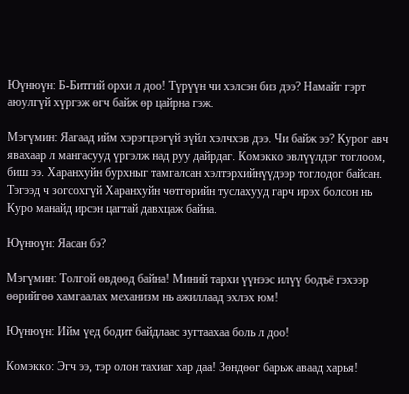Юүнюүн: Б-Битгий орхи л доо! Түрүүн чи хэлсэн биз дээ? Намайг гэрт аюулгүй хүргэж өгч байж өр цайрна гэж.

Мэгүмин: Яагаад ийм хэрэгцээгүй зүйл хэлчхэв дээ. Чи байж ээ? Курог авч явахаар л мангасууд үргэлж над руу дайрдаг. Комэкко эвлүүлдэг тоглоом, биш ээ. Харанхуйн бурхныг тамгалсан хэлтэрхийнүүдээр тоглодог байсан. Тэгээд ч зогсохгүй Харанхуйн чөтгөрийн туслахууд гарч ирэх болсон нь Куро манайд ирсэн цагтай давхцаж байна.

Юүнюүн: Яасан бэ?

Мэгүмин: Толгой өвдөөд байна! Миний тархи үүнээс илүү бодъё гэхээр өөрийгөө хамгаалах механизм нь ажиллаад эхлэх юм!

Юүнюүн: Ийм үед бодит байдлаас зугтаахаа боль л доо!

Комэкко: Эгч ээ, тэр олон тахиаг хар даа! Зөндөөг барьж аваад харья!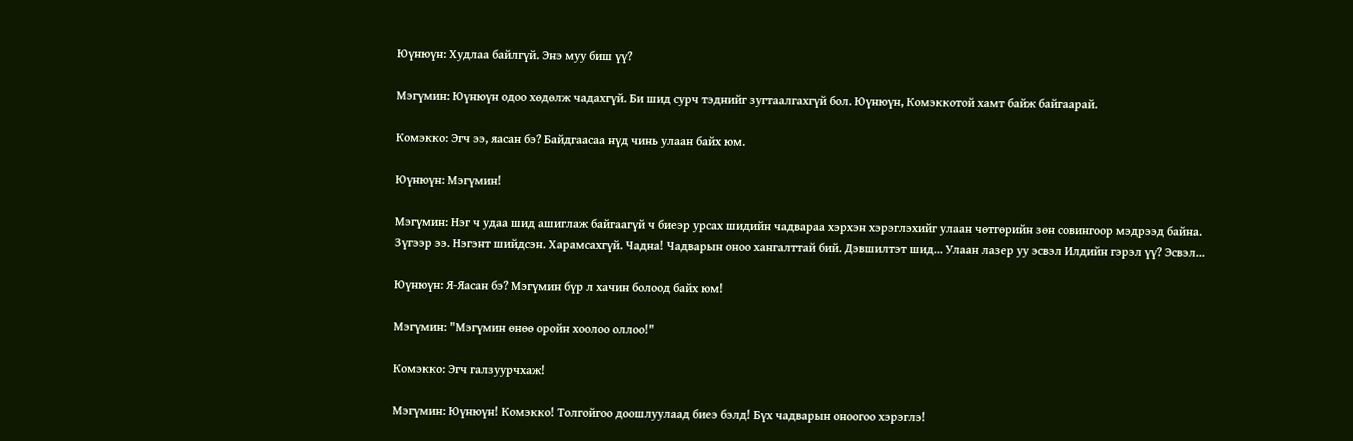Юүнюүн: Худлаа байлгүй. Энэ муу биш үү?

Мэгүмин: Юүнюүн одоо хөдөлж чадахгүй. Би шид сурч тэднийг зугтаалгахгүй бол. Юүнюүн, Комэккотой хамт байж байгаарай.

Комэкко: Эгч ээ, яасан бэ? Байдгаасаа нүд чинь улаан байх юм.

Юүнюүн: Мэгүмин!

Мэгүмин: Нэг ч удаа шид ашиглаж байгаагүй ч биеэр урсах шидийн чадвараа хэрхэн хэрэглэхийг улаан чөтгөрийн зөн совингоор мэдрээд байна. Зүгээр ээ. Нэгэнт шийдсэн. Харамсахгүй. Чадна! Чадварын оноо хангалттай бий. Дэвшилтэт шид... Улаан лазер уу эсвэл Илдийн гэрэл үү? Эсвэл...

Юүнюүн: Я-Яасан бэ? Мэгүмин бүр л хачин болоод байх юм!

Мэгүмин: "Мэгүмин өнөө оройн хоолоо оллоо!"

Комэкко: Эгч галзуурчхаж!

Мэгүмин: Юүнюүн! Комэкко! Толгойгоо доошлуулаад биеэ бэлд! Бүх чадварын оноогоо хэрэглэ!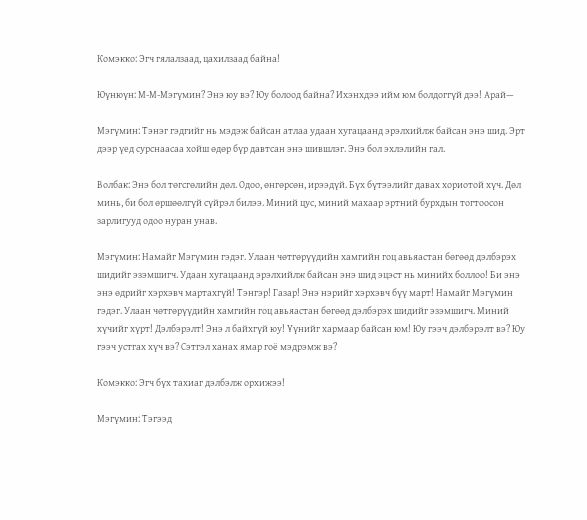Комэкко: Эгч гялалзаад, цахилзаад байна!

Юүнюүн: М-М-Мэгүмин? Энэ юу вэ? Юу болоод байна? Ихэнхдээ ийм юм болдоггүй дээ! Арай—

Мэгүмин: Тэнэг гэдгийг нь мэдэж байсан атлаа удаан хугацаанд эрэлхийлж байсан энэ шид. Эрт дээр үед сурснаасаа хойш өдөр бүр давтсан энэ шившлэг. Энэ бол эхлэлийн гал.

Волбак: Энэ бол төгсгөлийн дөл. Одоо, өнгөрсөн, ирээдүй. Бүх бүтээлийг давах хориотой хүч. Дөл минь, би бол өршөөлгүй сүйрэл билээ. Миний цус, миний махаар эртний бурхдын тогтоосон зарлигууд одоо нуран унав.

Мэгүмин: Намайг Мэгүмин гэдэг. Улаан чөтгөрүүдийн хамгийн гоц авьяастан бөгөөд дэлбэрэх шидийг эзэмшигч. Удаан хугацаанд эрэлхийлж байсан энэ шид эцэст нь минийх боллоо! Би энэ энэ өдрийг хэрхэвч мартахгүй! Тэнгэр! Газар! Энэ нэрийг хэрхэвч бүү март! Намайг Мэгүмин гэдэг. Улаан чөтгөрүүдийн хамгийн гоц авьяастан бөгөөд дэлбэрэх шидийг эзэмшигч. Миний хүчийг хүрт! Дэлбэрэлт! Энэ л байхгүй юу! Үүнийг хармаар байсан юм! Юу гээч дэлбэрэлт вэ? Юу гээч устгах хүч вэ? Сэтгэл ханах ямар гоё мэдрэмж вэ?

Комэкко: Эгч бүх тахиаг дэлбэлж орхижээ!

Мэгүмин: Тэгээд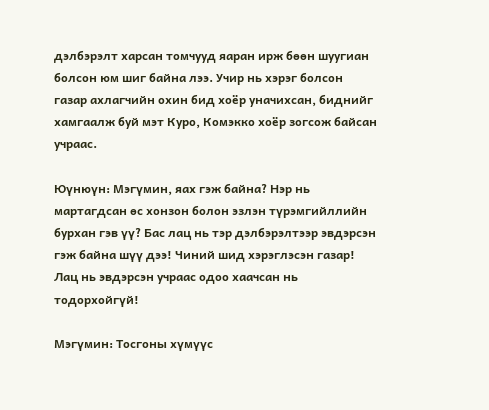дэлбэрэлт харсан томчууд яаран ирж бөөн шуугиан болсон юм шиг байна лээ. Учир нь хэрэг болсон газар ахлагчийн охин бид хоёр уначихсан, биднийг хамгаалж буй мэт Куро, Комэкко хоёр зогсож байсан учраас.

Юүнюүн: Мэгүмин, яах гэж байна? Нэр нь мартагдсан өс хонзон болон эзлэн түрэмгийллийн бурхан гэв үү? Бас лац нь тэр дэлбэрэлтээр эвдэрсэн гэж байна шүү дээ! Чиний шид хэрэглэсэн газар! Лац нь эвдэрсэн учраас одоо хаачсан нь тодорхойгүй!

Мэгүмин: Тосгоны хүмүүс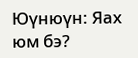Юүнюүн: Яах юм бэ?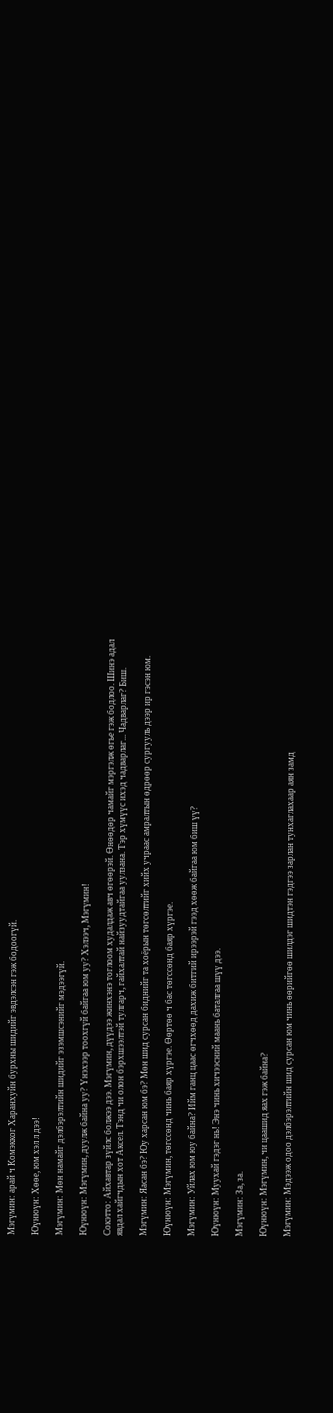Мэгүмин: арай ч Комэкког Харанхуйн бурхны шидийг эвдэлсэн гэж бодоогүй.

Юүнюүн: Хөөе, юм хэл л дээ!

Мэгүмин: Мөн намайг дэлбэрэлтийн шидийг эзэмшсэнийг мэдээгүй.

Юүнюүн: Мэгүмин, дуулж байна уу? Үнэхээр тоохгүй байгаа юм уу? Хэлээч, Мэгүмин!

Сокэтто: Айхавтар зүйлс болжээ дээ. Мэгүмин, дүүдээ жинхэнэ тоглоом худалдаж авч өгөөрэй. Өнөөдөр чамайг мэргэлж өгье гэж бодлоо. Шинэ адал явдал хайгчдын хот Аксел. Тэнд чи олон бэрхшээлтэй тулгарч, гайхалтай найзуудтайгаа уулзана. Тэр хүмүүс ихэд чадварлаг... Чадварлаг? Биш.

Мэгүмин: Яасан бэ? Юу харсан юм бэ? Мөн шид сурсан биднийг та хоёрын төгсөлтийг хийх учраас амралтын өдрөөр сургууль дээр ир гэсэн юм.

Юүнюүн: Мэгүмин, төгссөнд чинь баяр хүргэе. Өөртөө ч бас төгссөнд баяр хүргэе.

Мэгүмин: Уйлах юм юу байна? Ийм ганц цаас өгчхөөд дахиж битгий ирээрэй гээд хөөж байгаа юм биш үү?

Юүнюүн: Муухай гэдэг нь! Энэ чинь хичээсний маань баталгаа шүү дээ.

Мэгүмин: За, за.

Юүнюүн: Мэгүмин, чи цаашид яах гэж байна?

Мэгүмин: Мэдээж одоо дэлбэрэлтийн шид сурсан юм чинь өөрийгөө шилдэг шидтэн гэдгээ зарлан тунхаглахаар аян замд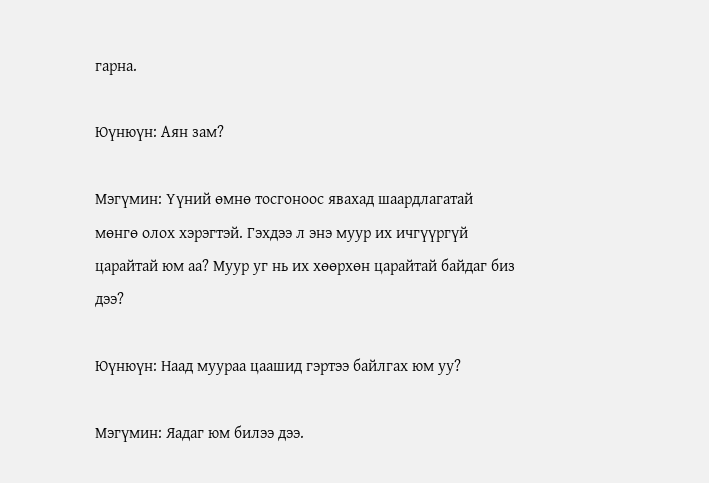гарна.

Юүнюүн: Аян зам?

Мэгүмин: Үүний өмнө тосгоноос явахад шаардлагатай мөнгө олох хэрэгтэй. Гэхдээ л энэ муур их ичгүүргүй царайтай юм аа? Муур уг нь их хөөрхөн царайтай байдаг биз дээ?

Юүнюүн: Наад муураа цаашид гэртээ байлгах юм уу?

Мэгүмин: Яадаг юм билээ дээ.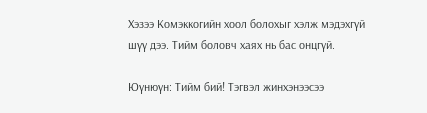Хэзээ Комэккогийн хоол болохыг хэлж мэдэхгүй шүү дээ. Тийм боловч хаях нь бас онцгүй.

Юүнюүн: Тийм бий! Тэгвэл жинхэнээсээ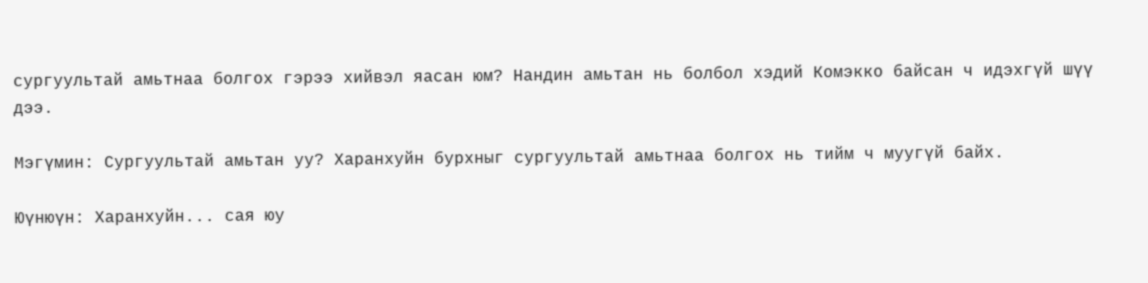сургуультай амьтнаа болгох гэрээ хийвэл яасан юм? Нандин амьтан нь болбол хэдий Комэкко байсан ч идэхгүй шүү дээ.

Мэгүмин: Сургуультай амьтан уу? Харанхуйн бурхныг сургуультай амьтнаа болгох нь тийм ч муугүй байх.

Юүнюүн: Харанхуйн... сая юу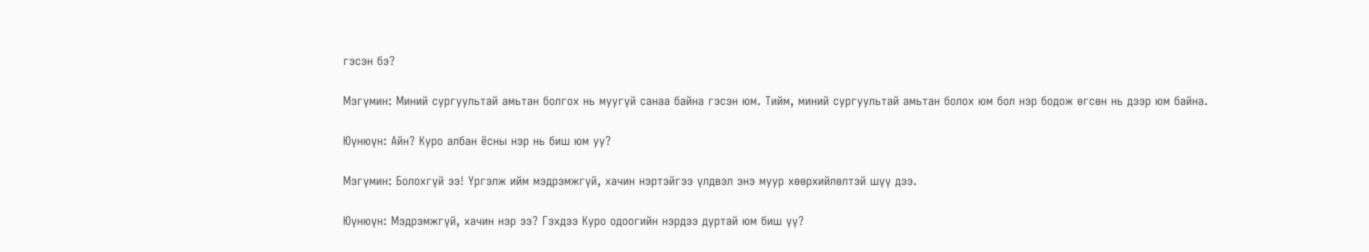гэсэн бэ?

Мэгүмин: Миний сургуультай амьтан болгох нь муугүй санаа байна гэсэн юм. Тийм, миний сургуультай амьтан болох юм бол нэр бодож өгсөн нь дээр юм байна.

Юүнюүн: Айн? Куро албан ёсны нэр нь биш юм уу?

Мэгүмин: Болохгүй ээ! Үргэлж ийм мэдрэмжгүй, хачин нэртэйгээ үлдвэл энэ муур хөөрхийлөлтэй шүү дээ.

Юүнюүн: Мэдрэмжгүй, хачин нэр ээ? Гэхдээ Куро одоогийн нэрдээ дуртай юм биш үү?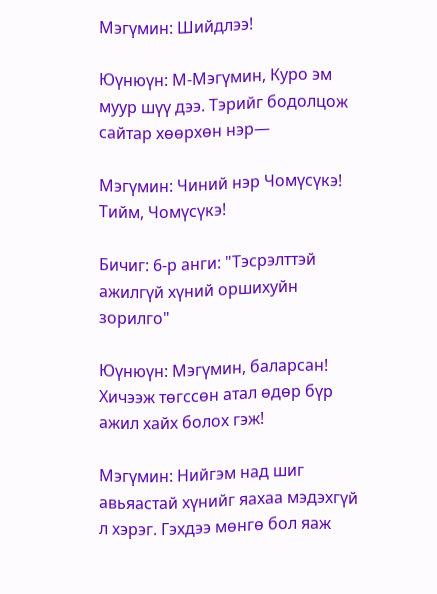Мэгүмин: Шийдлээ!

Юүнюүн: М-Мэгүмин, Куро эм муур шүү дээ. Тэрийг бодолцож сайтар хөөрхөн нэр—

Мэгүмин: Чиний нэр Чомүсүкэ! Тийм, Чомүсүкэ!

Бичиг: 6-р анги: "Тэсрэлттэй ажилгүй хүний оршихуйн зорилго"

Юүнюүн: Мэгүмин, баларсан! Хичээж төгссөн атал өдөр бүр ажил хайх болох гэж!

Мэгүмин: Нийгэм над шиг авьяастай хүнийг яахаа мэдэхгүй л хэрэг. Гэхдээ мөнгө бол яаж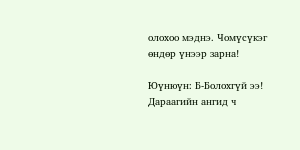олохоо мэднэ. Чомүсүкэг өндөр үнээр зарна!

Юүнюүн: Б-Болохгүй ээ! Дараагийн ангид ч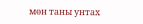мөн таны унтах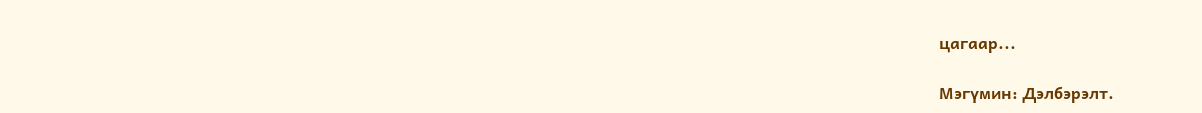цагаар...

Мэгүмин: Дэлбэрэлт.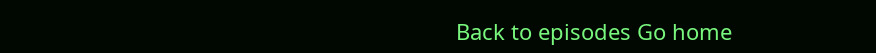Back to episodes Go home